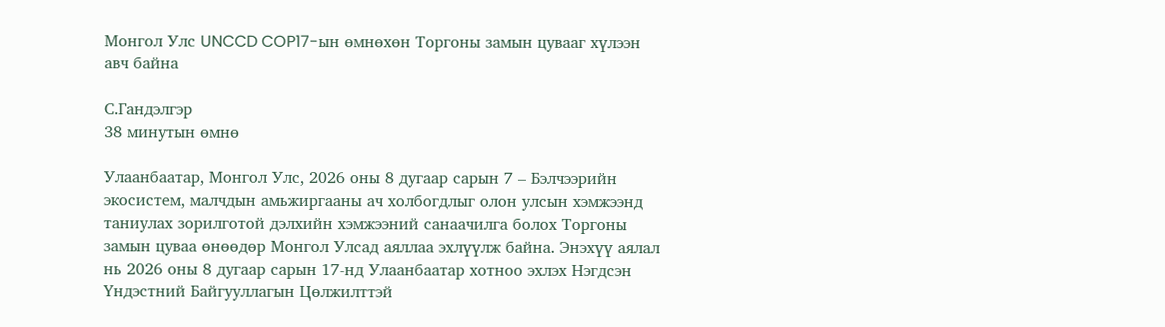Монгол Улс UNCCD COP17-ын өмнөхөн Торгоны замын цувааг хүлээн авч байна

С.Гандэлгэр
38 минутын өмнө

Улаанбаатар, Монгол Улс, 2026 оны 8 дугаар сарын 7 – Бэлчээрийн экосистем, малчдын амьжиргааны ач холбогдлыг олон улсын хэмжээнд таниулах зорилготой дэлхийн хэмжээний санаачилга болох Торгоны замын цуваа өнөөдөр Монгол Улсад аяллаа эхлүүлж байна. Энэхүү аялал нь 2026 оны 8 дугаар сарын 17-нд Улаанбаатар хотноо эхлэх Нэгдсэн Үндэстний Байгууллагын Цөлжилттэй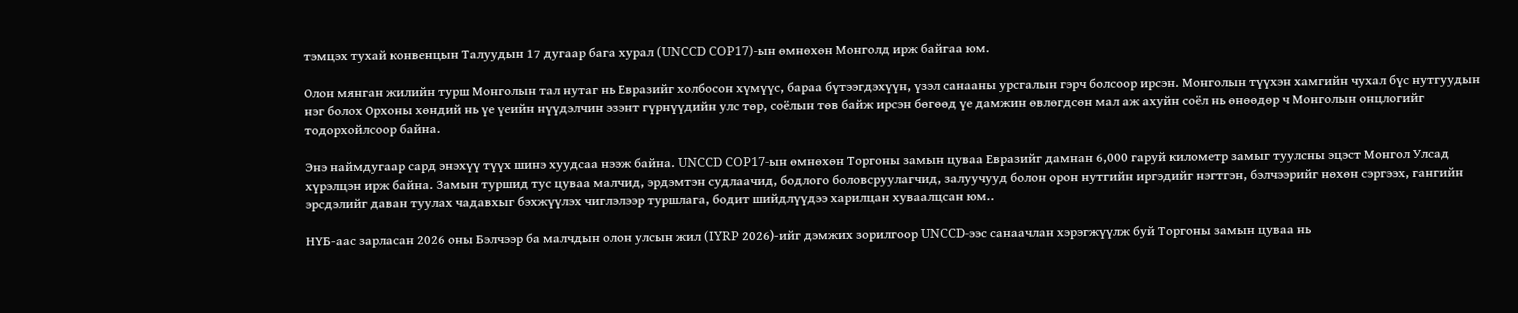тэмцэх тухай конвенцын Талуудын 17 дугаар бага хурал (UNCCD COP17)-ын өмнөхөн Монголд ирж байгаа юм.

Олон мянган жилийн турш Монголын тал нутаг нь Евразийг холбосон хүмүүс, бараа бүтээгдэхүүн, үзэл санааны урсгалын гэрч болсоор ирсэн. Монголын түүхэн хамгийн чухал бүс нутгуудын нэг болох Орхоны хөндий нь үе үеийн нүүдэлчин эзэнт гүрнүүдийн улс төр, соёлын төв байж ирсэн бөгөөд үе дамжин өвлөгдсөн мал аж ахуйн соёл нь өнөөдөр ч Монголын онцлогийг тодорхойлсоор байна.

Энэ наймдугаар сард энэхүү түүх шинэ хуудсаа нээж байна. UNCCD COP17-ын өмнөхөн Торгоны замын цуваа Евразийг дамнан 6,000 гаруй километр замыг туулсны эцэст Монгол Улсад хүрэлцэн ирж байна. Замын туршид тус цуваа малчид, эрдэмтэн судлаачид, бодлого боловсруулагчид, залуучууд болон орон нутгийн иргэдийг нэгтгэн, бэлчээрийг нөхөн сэргээх, гангийн эрсдэлийг даван туулах чадавхыг бэхжүүлэх чиглэлээр туршлага, бодит шийдлүүдээ харилцан хуваалцсан юм..

НҮБ-аас зарласан 2026 оны Бэлчээр ба малчдын олон улсын жил (IYRP 2026)-ийг дэмжих зорилгоор UNCCD-ээс санаачлан хэрэгжүүлж буй Торгоны замын цуваа нь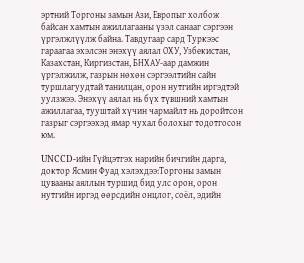эртний Торгоны замын Ази, Европыг холбож байсан хамтын ажиллагааны үзэл санааг сэргээн үргэлжлүүлж байна. Тавдугаар сард Туркээс гараагаа эхэлсэн энэхүү аялал ОХУ, Узбекистан, Казахстан, Киргизстан, БНХАУ-аар дамжин үргэлжилж, газрын нөхөн сэргээлтийн сайн туршлагуудтай танилцан, орон нутгийн иргэдтэй уулзжээ. Энэхүү аялал нь бүх түвшний хамтын ажиллагаа, тууштай хүчин чармайлт нь доройтсон газрыг сэргээхэд ямар чухал болохыг тодотгосон юм.

UNCCD-ийн Гүйцэтгэх нарийн бичгийн дарга, доктор Ясмин Фуад хэлэхдээ:Торгоны замын цувааны аяллын туршид бид улс орон, орон нутгийн иргэд өөрсдийн онцлог, соёл, эдийн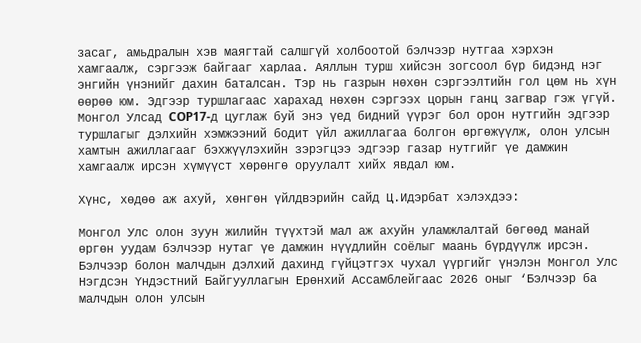засаг, амьдралын хэв маягтай салшгүй холбоотой бэлчээр нутгаа хэрхэн хамгаалж, сэргээж байгааг харлаа. Аяллын турш хийсэн зогсоол бүр бидэнд нэг энгийн үнэнийг дахин баталсан. Тэр нь газрын нөхөн сэргээлтийн гол цөм нь хүн өөрөө юм. Эдгээр туршлагаас харахад нөхөн сэргээх цорын ганц загвар гэж үгүй. Монгол Улсад COP17-д цуглаж буй энэ үед бидний үүрэг бол орон нутгийн эдгээр туршлагыг дэлхийн хэмжээний бодит үйл ажиллагаа болгон өргөжүүлж, олон улсын хамтын ажиллагааг бэхжүүлэхийн зэрэгцээ эдгээр газар нутгийг үе дамжин хамгаалж ирсэн хүмүүст хөрөнгө оруулалт хийх явдал юм.

Хүнс, хөдөө аж ахуй, хөнгөн үйлдвэрийн сайд Ц.Идэрбат хэлэхдээ:

Монгол Улс олон зуун жилийн түүхтэй мал аж ахуйн уламжлалтай бөгөөд манай өргөн уудам бэлчээр нутаг үе дамжин нүүдлийн соёлыг маань бүрдүүлж ирсэн. Бэлчээр болон малчдын дэлхий дахинд гүйцэтгэх чухал үүргийг үнэлэн Монгол Улс Нэгдсэн Үндэстний Байгууллагын Ерөнхий Ассамблейгаас 2026 оныг ‘Бэлчээр ба малчдын олон улсын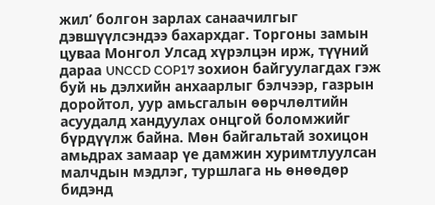жил’ болгон зарлах санаачилгыг дэвшүүлсэндээ бахархдаг. Торгоны замын цуваа Монгол Улсад хүрэлцэн ирж, түүний дараа UNCCD COP17 зохион байгуулагдах гэж буй нь дэлхийн анхаарлыг бэлчээр, газрын доройтол, уур амьсгалын өөрчлөлтийн асуудалд хандуулах онцгой боломжийг бүрдүүлж байна. Мөн байгальтай зохицон амьдрах замаар үе дамжин хуримтлуулсан малчдын мэдлэг, туршлага нь өнөөдөр бидэнд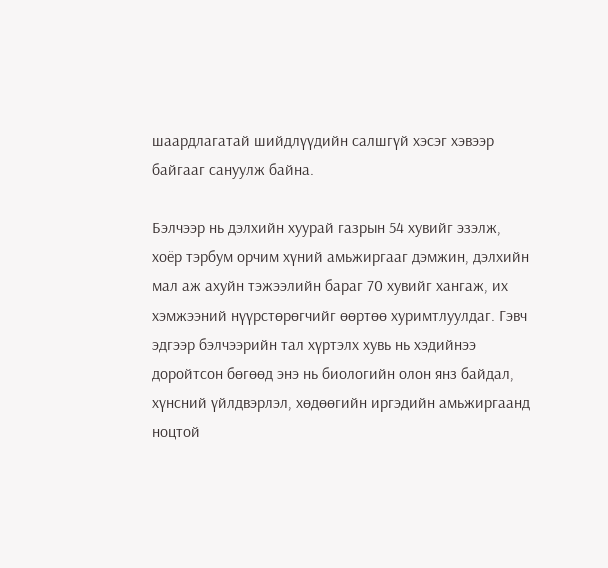шаардлагатай шийдлүүдийн салшгүй хэсэг хэвээр байгааг сануулж байна.

Бэлчээр нь дэлхийн хуурай газрын 54 хувийг эзэлж, хоёр тэрбум орчим хүний амьжиргааг дэмжин, дэлхийн мал аж ахуйн тэжээлийн бараг 70 хувийг хангаж, их хэмжээний нүүрстөрөгчийг өөртөө хуримтлуулдаг. Гэвч эдгээр бэлчээрийн тал хүртэлх хувь нь хэдийнээ доройтсон бөгөөд энэ нь биологийн олон янз байдал, хүнсний үйлдвэрлэл, хөдөөгийн иргэдийн амьжиргаанд ноцтой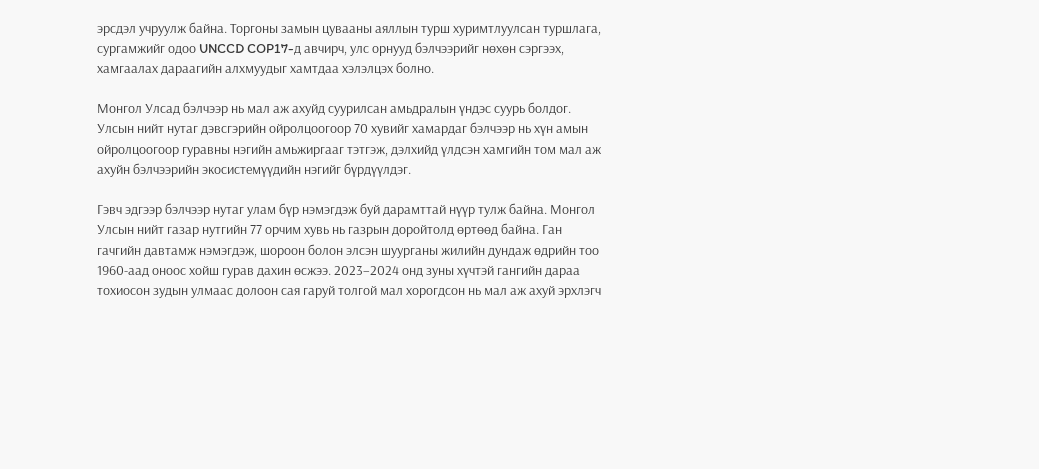эрсдэл учруулж байна. Торгоны замын цувааны аяллын турш хуримтлуулсан туршлага, сургамжийг одоо UNCCD COP17-д авчирч, улс орнууд бэлчээрийг нөхөн сэргээх, хамгаалах дараагийн алхмуудыг хамтдаа хэлэлцэх болно.

Монгол Улсад бэлчээр нь мал аж ахуйд суурилсан амьдралын үндэс суурь болдог. Улсын нийт нутаг дэвсгэрийн ойролцоогоор 70 хувийг хамардаг бэлчээр нь хүн амын ойролцоогоор гуравны нэгийн амьжиргааг тэтгэж, дэлхийд үлдсэн хамгийн том мал аж ахуйн бэлчээрийн экосистемүүдийн нэгийг бүрдүүлдэг.

Гэвч эдгээр бэлчээр нутаг улам бүр нэмэгдэж буй дарамттай нүүр тулж байна. Монгол Улсын нийт газар нутгийн 77 орчим хувь нь газрын доройтолд өртөөд байна. Ган гачгийн давтамж нэмэгдэж, шороон болон элсэн шуурганы жилийн дундаж өдрийн тоо 1960-аад оноос хойш гурав дахин өсжээ. 2023–2024 онд зуны хүчтэй гангийн дараа тохиосон зудын улмаас долоон сая гаруй толгой мал хорогдсон нь мал аж ахуй эрхлэгч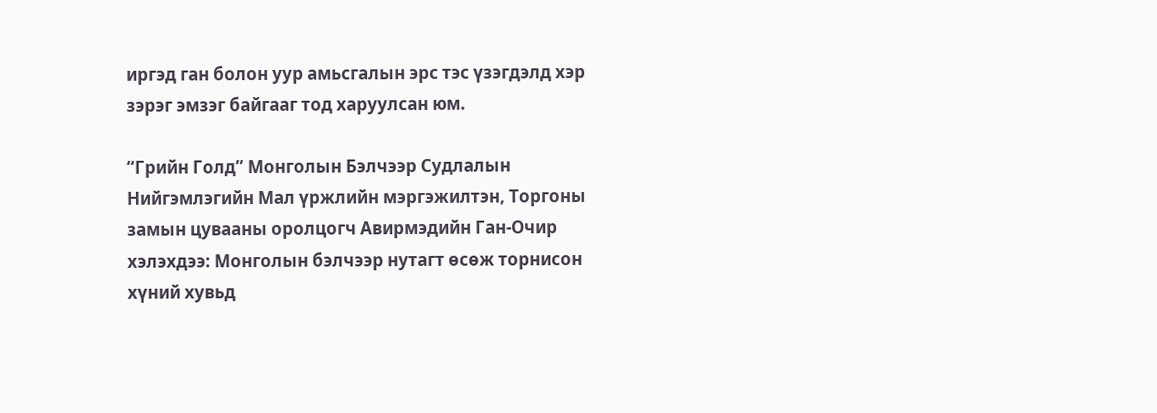иргэд ган болон уур амьсгалын эрс тэс үзэгдэлд хэр зэрэг эмзэг байгааг тод харуулсан юм.

“Грийн Голд” Монголын Бэлчээр Судлалын Нийгэмлэгийн Мал үржлийн мэргэжилтэн, Торгоны замын цувааны оролцогч Авирмэдийн Ган-Очир хэлэхдээ: Монголын бэлчээр нутагт өсөж торнисон хүний хувьд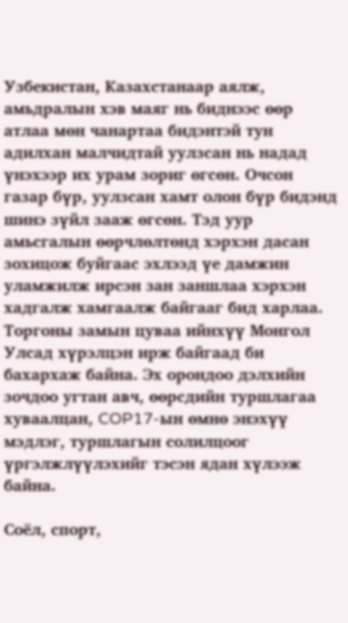Узбекистан, Казахстанаар аялж, амьдралын хэв маяг нь биднээс өөр атлаа мөн чанартаа бидэнтэй тун адилхан малчидтай уулзсан нь надад үнэхээр их урам зориг өгсөн. Очсон газар бүр, уулзсан хамт олон бүр бидэнд шинэ зүйл зааж өгсөн. Тэд уур амьсгалын өөрчлөлтөнд хэрхэн дасан зохицож буйгаас эхлээд үе дамжин уламжилж ирсэн зан заншлаа хэрхэн хадгалж хамгаалж байгааг бид харлаа. Торгоны замын цуваа ийнхүү Монгол Улсад хүрэлцэн ирж байгаад би бахархаж байна. Эх орондоо дэлхийн зочдоо угтан авч, өөрсдийн туршлагаа хуваалцан, COP17-ын өмнө энэхүү мэдлэг, туршлагын солилцоог үргэлжлүүлэхийг тэсэн ядан хүлээж байна.

Соёл, спорт,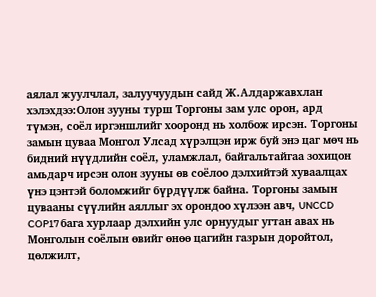аялал жуулчлал, залуучуудын сайд Ж.Алдаржавхлан хэлэхдээ:Олон зууны турш Торгоны зам улс орон, ард түмэн, соёл иргэншлийг хооронд нь холбож ирсэн. Торгоны замын цуваа Монгол Улсад хүрэлцэн ирж буй энэ цаг мөч нь бидний нүүдлийн соёл, уламжлал, байгальтайгаа зохицон амьдарч ирсэн олон зууны өв соёлоо дэлхийтэй хуваалцах үнэ цэнтэй боломжийг бүрдүүлж байна. Торгоны замын цувааны сүүлийн аяллыг эх орондоо хүлээн авч, UNCCD COP17 бага хурлаар дэлхийн улс орнуудыг угтан авах нь Монголын соёлын өвийг өнөө цагийн газрын доройтол, цөлжилт,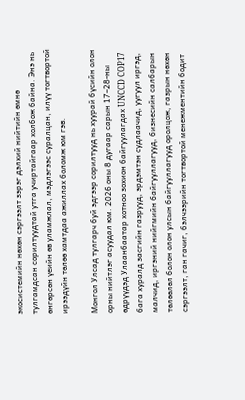экосистемийн нөхөн сэргээлт зэрэг дэлхий нийтийн өмнө тулгамдсан сорилтуудтай утга учиртайгаар холбож байна. Энэ нь өнгөрсөн үеийн өв уламжлал, мэдлэгээс суралцан, илүү тогтвортой ирээдүйн төлөө хамтдаа ажиллах боломж юм гэв.

Монгол Улсад тулгарч буй эдгээр сорилтууд нь хуурай бүсийн олон орны нийтлэг асуудал юм. 2026 оны 8 дугаар сарын 17–28-ны өдрүүдэд Улаанбаатар хотноо зохион байгуулагдах UNCCD COP17 бага хуралд засгийн газрууд, эрдэмтэн судлаачид, уугуул иргэд, малчид, иргэний нийгмийн байгууллагууд, бизнесийн салбарын төлөөлөл болон олон улсын байгууллагууд оролцож, газрын нөхөн сэргээлт, ган гачиг, бэлчээрийн тогтвортой менежментийн бодит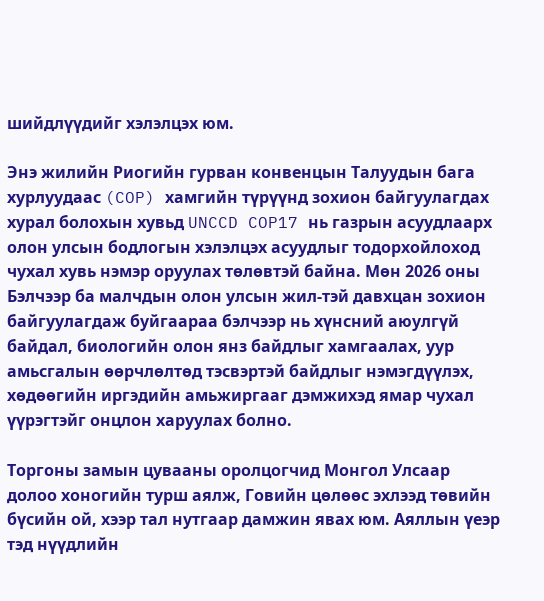шийдлүүдийг хэлэлцэх юм.

Энэ жилийн Риогийн гурван конвенцын Талуудын бага хурлуудаас (COP) хамгийн түрүүнд зохион байгуулагдах хурал болохын хувьд UNCCD COP17 нь газрын асуудлаарх олон улсын бодлогын хэлэлцэх асуудлыг тодорхойлоход чухал хувь нэмэр оруулах төлөвтэй байна. Мөн 2026 оны Бэлчээр ба малчдын олон улсын жил-тэй давхцан зохион байгуулагдаж буйгаараа бэлчээр нь хүнсний аюулгүй байдал, биологийн олон янз байдлыг хамгаалах, уур амьсгалын өөрчлөлтөд тэсвэртэй байдлыг нэмэгдүүлэх, хөдөөгийн иргэдийн амьжиргааг дэмжихэд ямар чухал үүрэгтэйг онцлон харуулах болно.

Торгоны замын цувааны оролцогчид Монгол Улсаар долоо хоногийн турш аялж, Говийн цөлөөс эхлээд төвийн бүсийн ой, хээр тал нутгаар дамжин явах юм. Аяллын үеэр тэд нүүдлийн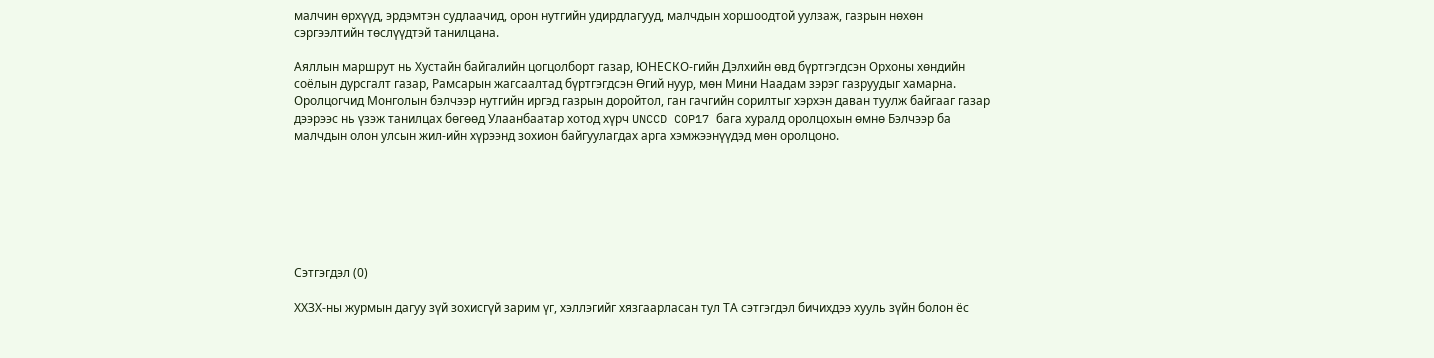малчин өрхүүд, эрдэмтэн судлаачид, орон нутгийн удирдлагууд, малчдын хоршоодтой уулзаж, газрын нөхөн сэргээлтийн төслүүдтэй танилцана.

Аяллын маршрут нь Хустайн байгалийн цогцолборт газар, ЮНЕСКО-гийн Дэлхийн өвд бүртгэгдсэн Орхоны хөндийн соёлын дурсгалт газар, Рамсарын жагсаалтад бүртгэгдсэн Өгий нуур, мөн Мини Наадам зэрэг газруудыг хамарна. Оролцогчид Монголын бэлчээр нутгийн иргэд газрын доройтол, ган гачгийн сорилтыг хэрхэн даван туулж байгааг газар дээрээс нь үзэж танилцах бөгөөд Улаанбаатар хотод хүрч UNCCD COP17 бага хуралд оролцохын өмнө Бэлчээр ба малчдын олон улсын жил-ийн хүрээнд зохион байгуулагдах арга хэмжээнүүдэд мөн оролцоно.







Сэтгэгдэл (0)

ХХЗХ-ны журмын дагуу зүй зохисгүй зарим үг, хэллэгийг хязгаарласан тул ТА сэтгэгдэл бичихдээ хууль зүйн болон ёс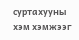суртахууны хэм хэмжээг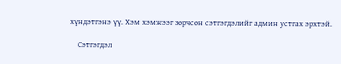хүндэтгэнэ үү. Хэм хэмжээг зөрчсөн сэтгэгдэлийг админ устгах эрхтэй.

    Сэтгэгдэл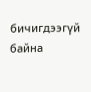бичигдээгүй байна